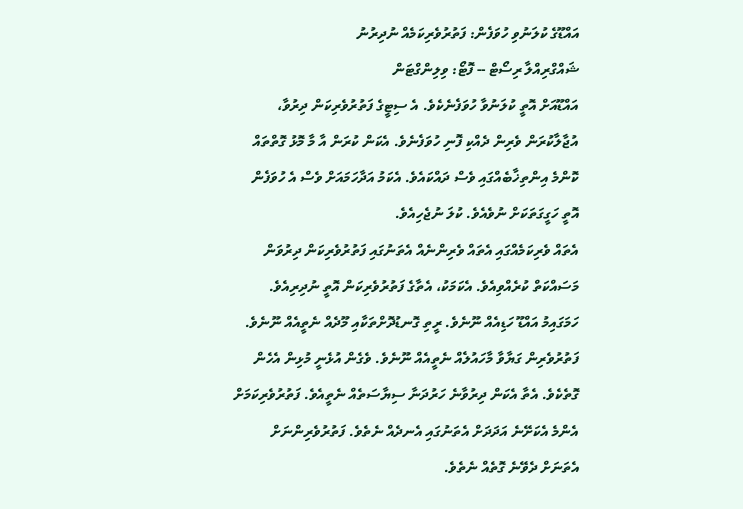އައްޑޫގެ ކުލަނުވި ހުވަފެން: ފަތުރުވެރިކަމެއް ނުދިރުނު
ޝައްގްރިއްލާ ރިސޯޓް -- ފޮޓޯ: ވިލިންގްޓަން
އައްޑޫއަށް އޮތީ ކުލަނުވާ ހުވަފެނެކެވެ. އެ ސިޓީގެ ފަތުރުވެރިކަން ދިރުވާ، އުޖާލާކުރަން ވެރިން ދެއްކި ފޮނި ހުވަފެނެވެ. އެކަން ކުރަން އާ މާ މޮޅު ގޮތްތައް ކޮންމެ އިންތިޚާބެއްގައި ވެސް ދައްކައެވެ. އެކަމު އަދާހަމައަށް ވެސް އެ ހުވަފެން އޮތީ ހަގީގަތަކަށް ނުވެއެވެ. ކުލަ ނުޖެހިއެވެ.
އެތައް ވެރިކަމެއްގައި އެތައް ވެރިންނެއް އެތަނުގައި ފަތުރުވެރިކަން ދިރުވަން މަސައްކަތް ކުރެއްވިއެވެ. އެކަމަކު، އެތާގެ ފަތުރުވެރިކަން އޮތީ ނުދިރިއެވެ.
ހަމަގައިމު އައްޑޫ ހަޑިއެއް ނޫނެވެ. ރީތި ގޮނޑުދޮށްތަކާއި މޫދެއް ނެތީއެއް ނޫނެވެ. ފަތުރުވެރިން ގަޔާވާ މާހައުލެއް ނެތީއެއް ނޫނެވެ. ވެގެން އުޅެނީ މުޅިން އެހެން ގޮތެކެވެ. އެތާ އެކަން ދިރުވާނެ ހަރުދަނާ ސިޔާސަތެއް ނެތީއެވެ. ފަތުރުވެރިކަމަށް އެންމެ އެކަށޭނެ އަދަދަށް އެތަނުގައި އެނދެއް ނެތެވެ. ފަތުރުވެރިންނަށް އެތަނަށް ދެވޭނެ ގޮތެއް ނެތެވެ.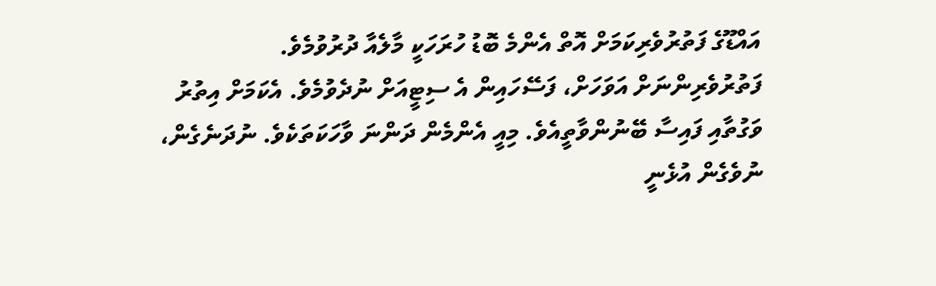އައްޑޫގެ ފަތުރުވެރިކަމަށް އޮތް އެންމެ ބޮޑު ހުރަހަކީ މާލެއާ ދުރުވުމެވެ. ފަތުރުވެރިންނަށް އަވަހަށް، ފަސޭހައިން އެ ސިޓީއަށް ނުދެވުމެވެ. އެކަމަށް އިތުރު ވަގުތާއި ފައިސާ ބޭނުންވާތީއެވެ. މިއީ އެންމެން ދަންނަ ވާހަކަތަކެވެ. ނުދަނެގެން، ނުވެގެން އުޅެނީ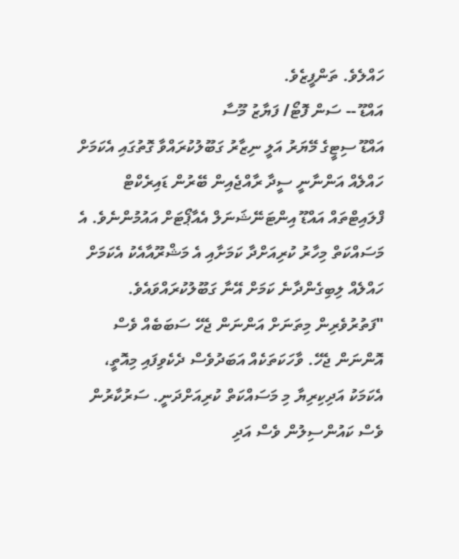ހައްލެވެ. ތަންފީޒެވެ.
އައްޑޫ -- ސަން ފޮޓޯ/ ފަޔާޒު މޫސާ
އައްޑޫ ސިޓީގެ މޭޔަރު އަލީ ނިޒާރު ގަބޫލުކުރައްވާ ގޮތުގައި އެކަމަށް ހައްލެއް އަންނާނީ ސީދާ ރާއްޖެއިން ބޭރުން ޑައިރެކްޓް ފްލައިޓްތައް އައްޑޫ އިންޓަނޭޝަނަލް އެއާޕޯޓަށް އައުމުންނެވެ. އެ މަސައްކަތް މިހާރު ކުރިއަށްދާ ކަމަށާއި އެ މަޝްރޫއާއެކު އެކަމަށް ހައްލެއް ލިބިގެންދާނެ ކަމަށް އޭނާ ގަބޫލުކުރައްވައެވެ.
"ފަތުރުވެރިން މިތަނަށް އަންނަން ޖެހޭ ސަބަބެއް ވެސް އޮންނަން ޖެހޭ. ވާހަކަތަކެއް އަބަދުވެސް ދެކެވިފައި މިއޮތީ، އެކަމަކު އަދިކިރިޔާ މި މަސައްކަތް ކުރިއަށްދަނީ. ސަރުކާރުން ވެސް ކައުންސިލުން ވެސް އަދި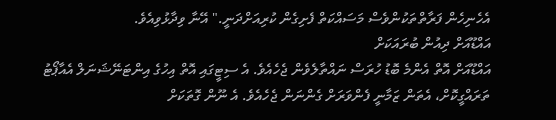އެހެނިހެން ފަރާތްތަކުންވެސް މަސައްކަތް ފެށިގެން ކުރިއަށްދަނީ." އޭނާ ވިދާޅުވިއެވެ.
އައްޑޫއަށް ދިއުން ބުރައަކަށް
އައްޑޫއަށް އޮތް އެންމެ ބޮޑު ހުރަސް ނައްތާލެވެން ޖެހެއެވެ. އެ ސިޓީގައި އޮތް އިހުގެ އިންޓަނޭޝަނަލް އެއާޕޯޓު ތަރައްގީކޮށް، އެތަން ޒަމާނީ ފެންވަރަށް ގެންނަން ޖެހެއެވެ. އެ ނޫން ގޮތަކަށް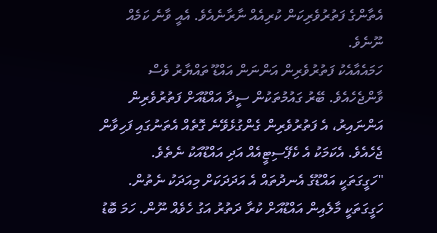އެތާންގެ ފަތުރުވެރިކަން ކުރިއެއް ނާރާނެއެވެ. އެއީ ވާނެ ކަމެއް ނޫނެވެ.
ހަމައެއާއެކު ފަތުރުވެރިން އަންނަން އައްޑޫ ތައްޔާރު ވެސް ވާންޖެހެއެވެ. ބޭރު ގައުމުތަކުން ސީދާ އައްޑޫއަށް ފަތުރުވެރިން އަންނައިރު، އެ ފަތުރުވެރިން ގެންގުޅެވޭނެ ގޮތެއް އެތަނުގައި ފަހިވާން ޖެހެއެވެ. އެކަމަކު އެ ކެޕޭސިޓީއެއް އަދި އައްޑޫއަކު ނެތެވެ.
"ހަގީގަތަކީ އައްޑޫގެ އެނދުތައް އެ އަދަދަކަށް މިއަދަކު ނެތުން. ހަގީގަތަކީ މާލެއިން އައްޑޫއަށް ކުރާ ދަތުރު އަގު ހެވެއް ނޫން. ހަމަ ބޮޑު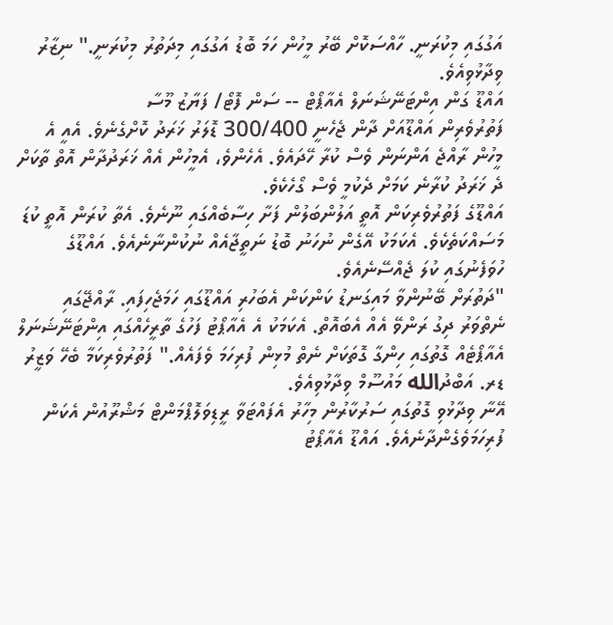އަގުގައި މިކުރަނީ. ހާއްސަކޮށް ބޭރު މީހުން ހަމަ ބޮޑު އަގުގައި މިދަތުރު މިކުރަނީ." ނިޒާރު ވިދާޅުވިއެވެ.
އައްޑޫ ގަން އިންޓަނޭޝަނަލް އެއާޕޯޓް -- ސަން ފޮޓޯ/ ފަޔާޒު މޫސާ
ފަތުރުވެރިން އައްޑޫއަށް ދާން ޖެހެނީ 300/400 ޑޮލަރު ޚަރަދު ކޮށްގެނެވެ. އެއީ އެ މީހުން ރާއްޖެ އަންނަން ވެސް ކުރާ ހޭދައެވެ. އެހެންވެ، އެމީހުން އެއް ޚަރަދުދާން އޮތް ތާކަށް ދެ ޚަރަދު ކުރާނެ ކަމަށް ދެކުމީ ވެސް ގޯހެކެވެ.
އައްޑޫގެ ފަތުރުވެރިކަން އޮތީ އަލުންބަލުން ފަށާ ހިސާބެއްގައި ނޫނެވެ. އެތާ ކުރަން އޮތީ ކުޑަ މަސައްކަތެކެވެ. އެކަމަކު އޭގެން ނުހަނު ބޮޑު ނަތީޖާއެއް ނުކުންނާނެއެވެ. އައްޑޫގެ ހުވަފެނުގައި ކުލަ ޖެއްސޭނެއެވެ.
"ދަތުރަށް ބޭނުންވާ މައިގަނޑު ކަންކަން އެބަހުރި އައްޑޫގައި ހަމަޖެހިފައި. ރާއްޖޭގައި ނެތްވަރު ދިގު ރަންވޭ އެއް އެބައޮތް. އެކަމަކު އެ އެއާޕޯޓު ފަހުގެ ތާރީހެއްގައި އިންޓަނޭޝަނަލް އެއާޕޯޓެއް ގޮތުގައި ހިންގާ ގޮތަކަށް ނެތް މުޅިން ފުރިހަމަ ވެފައެއް." ފަތުރުވެރިކަމާ ބެހޭ ވަޒީރު ޑރ. އަބްދުالله މައުސޫމް ވިދާޅުވިއެވެ.
އޭނާ ވިދާޅުވި ގޮތުގައި ސަރުކާރުން މިހާރު އެފައްޓަވާ ރީޑިވަލޮޕްމަންޓް މަޝްރޫއުން އެކަން ފުރިހަމަވެގެންދާނެއެވެ. އައްޑޫ އެއާޕޯޓު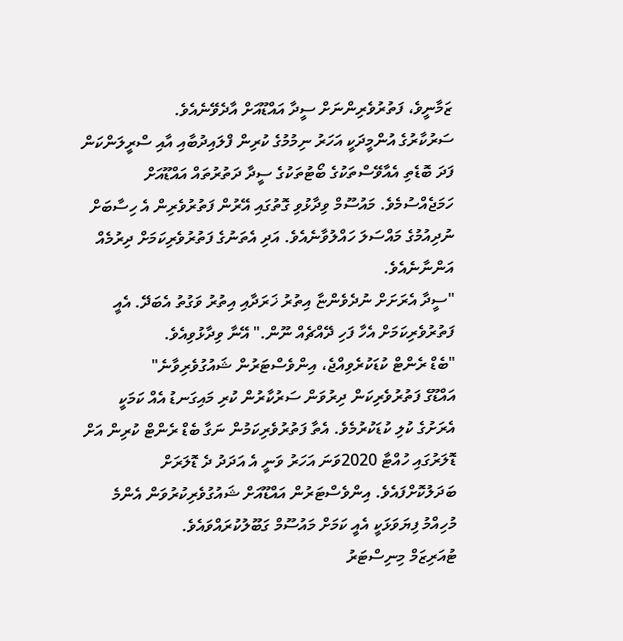ޒަމާނީވެ، ފަތުރުވެރިންނަށް ސީދާ އައްޑޫއަށް އާދެވޭނެއެވެ.
ސަރުކާރުގެ އުންމީދަކީ އަހަރު ނިމުމުގެ ކުރިން ފްލައިދުބާއި އާއި ސްރީލަންކަން ފަދަ ބޮޑެތި އެއާވޭސްތަކުގެ ބޯޓުތަކުގެ ސީދާ ދަތުރުތައް އައްޑޫއަށް ހަމަޖެއްސުމެވެ. މައުސޫމް ވިދާޅުވި ގޮތުގައި އޭރުން ފަތުރުވެރިން އެ ހިސާބަށް ނުދިއުމުގެ މައްސަލަ ހައްލުވާނެއެވެ. އަދި އެތަނުގެ ފަތުރުވެރިކަމަށް ދިރުމެއް އަންނާނެއެވެ.
"ސީދާ އެރަށަށް ނުދެވެންޏާ އިތުރު ޚަރަދާއި އިތުރު ވަގުތު އެބަދޭ. އެއީ ފަތުރުވެރިކަމަށް އެހާ ފަހި ދޭއްޗެއް ނޫން." އޭނާ ވިދާޅުވިއެވެ.
"ބެޑް ރެންޓް ކުޑަކުރެވިއްޖެ، އިންވެސްޓަރުން ޝައުގުވެރިވާނެ"
އައްޑޫގެ ފަތުރުވެރިކަން ދިރުވަން ސަރުކާރުން ކުރި މައިގަނޑު އެއް ކަމަކީ އެރަށުގެ ކުލި ކުޑަކުރުމެވެ. އެތާ ފަތުރުވެރިކަމުން ނަގާ ބެޑް ރެންޓް ކުރިން އަށް ޑޮލަރުގައި ހުއްޓާ 2020ވަނަ އަހަރު ވަނީ އެ އަދަދު ދެ ޑޮލަރަށް ބަދަލުކޮށްފައެވެ. އިންވެސްޓަރުން އައްޑޫއަށް ޝައުގުވެރިކުރުވަން އެންމެ މުހިއްމު ފިޔަވަޅަކީ އެއީ ކަމަށް މައުސޫމް ގަބޫލުކުރައްވައެވެ.
ޓުއަރިޒަމް މިނިސްޓަރު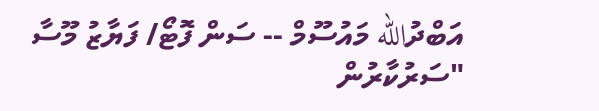އަބްދުالله މައުސޫމް -- ސަން ފޮޓޯ/ ފަޔާޒު މޫސާ
"ސަރުކާރުން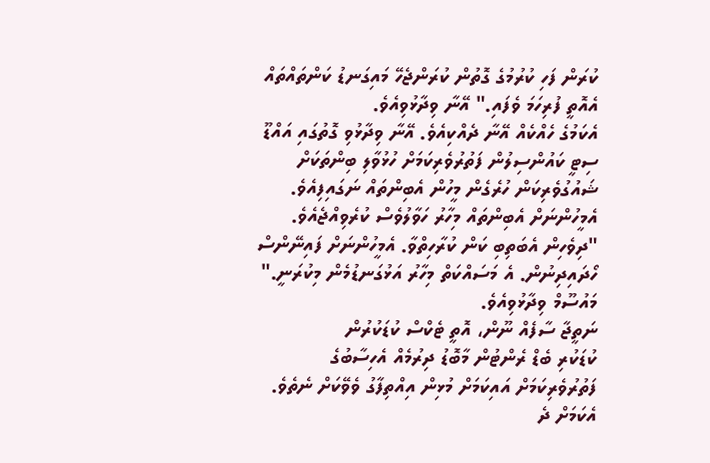ކުރަން ފަހި ކުރުމުގެ ގޮތުން ކުރަންޖެހޭ މައިގަނޑު ކަންތައްތައް އެއޮތީ ފުރިހަމަ ވެފައި." އޭނާ ވިދާޅުވިއެވެ.
އެކަމުގެ ހެއްކެއް އޭނާ ދެއްކިއެވެ. އޭނާ ވިދާޅުވި ގޮތުގައި އައްޑޫ ސިޓީ ކައުންސިލުން ފަތުރުވެރިކަމަށް ހުޅުވާލި ބިންތަކަށް ޝައުގުވެރިކަން ހުރެގެން މީހުން އެބިންތައް ނަގައިފިއެވެ. އެމީހުންނަށް އެބިންތައް މިހާރު ހަވާލުވެސް ކުރެވިއްޖެއެވެ.
"ދިވެހިން އެބަތިބި ކަން ކުރާހިތްވާ. އެމީހުންނަށް ފައިނޭންސް ހޯދައިދިނުން. އެ މަސައްކަތް މިހާރު އަޅުގަނޑުމެން މިކުރަނީ." މައުސޫމް ވިދާޅުވިއެވެ.
ނަތީޖާ ސާފެއް ނޫން، އޮތީ ޓެކްސް ކުޑަކުރުން
ކުޑަކުރި ބެޑް ރެންޓުން މާބޮޑު ދިރުމެއް އެހިސާބުގެ ފަތުރުވެރިކަމަށް އައިކަމަށް މުޅިން އިއްތިފާގު ވެވޭކަށް ނެތެވެ. އެކަމަށް ދެ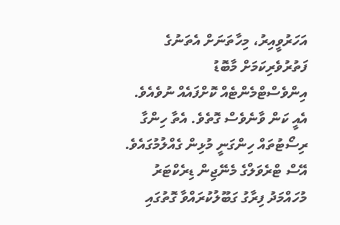އަހަރުވީއިރު، މިހާތަނަށް އެތަނުގެ ފަތުރުވެރިކަމަށް މާބޮޑު އިންވެސްޓްމެންޓެއް ކޮށްފައެއް ނުވެއެވެ. އެއީ ކަން ވާނެވެސް ގޮތެވެ. އެތާ ހިންގާ ރިސޯޓުތައް ހިންގަނީ މުޅިން ގެއްލުމުގައެވެ.
އޭސް ޓްރެވަލްގެ މެނޭޖިން ޑިރެކްޓަރު މުހައްމަދު ފިރާގު ގަބޫލުކުރައްވާ ގޮތުގައި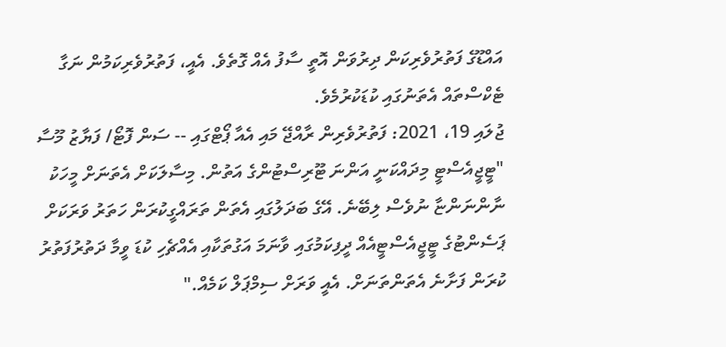އައްޑޫގެ ފަތުރުވެރިކަން ދިރުވަން އޮތީ ސާފު އެއް ގޮތެވެ. އެއީ، ފަތުރުވެރިކަމުން ނަގާ ޓެކްސްތައް އެތަނުގައި ކުޑަކުރުމެވެ.
ޖުލައި 19، 2021: ފަތުރުވެރިން ރާއްޖޭ މައި އެއާ ޕޯޓްގައި -- ސަން ފޮޓޯ/ ފަޔާޒު މޫސާ
"ޓީޖީއެސްޓީ މިދައްކަނީ އަންނަ ޓޫރިސްޓުންގެ އަތުން. މިސާލަކަށް އެތަނަށް މީހަކު ނާންނަންޏާ ނުވެސް ލިބޭނެ. އޭގެ ބަދަލުގައި އެތަން ތަރައްގީކުރަން ހަތަރު ވަރަކަށް ޕަސެންޓުގެ ޓީޖީއެސްޓީއެއް ދީފިކަމުގައި ވާނަމަ އަގުތަކާއި އެއްޗެހި ކުޑަ ވީމާ ދަތުރުފަތުރު ކުރަން ފަށާނެ އެތަންތަނަށް. އެއީ ވަރަށް ސިމްޕަލް ކަމެއް."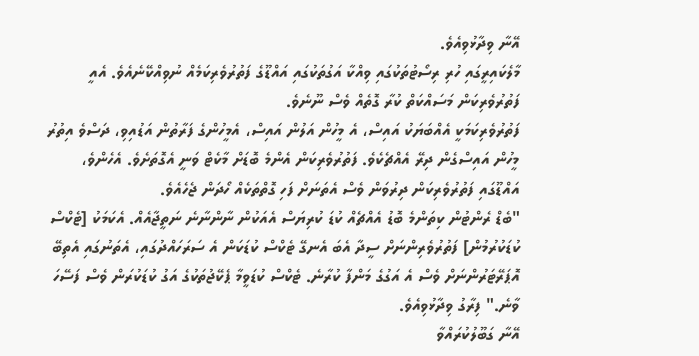އޭނާ ވިދާޅުވިއެވެ.
މާލެކައިރީގައި ހުރި ރިސޯޓުތަކުގައި ވިއްކާ އަގުތަކުގައި އައްޑޫގެ ފަތުރުވެރިކަމެއް ނުވިއްކޭނެއެވެ. އެއީ ފަތުރުވެރިކަން މަސައްކަތް ކުރާ ގޮތެއް ވެސް ނޫނެވެ.
ފަތުރުވެރިކަމަކީ އެއްބަޔަކު އައިސް، އެ މީހުން އަލުން އައިސް، އެމީހުންގެ ފަރާތުން އަޑުއިވި، ދަސްވެ އިތުރު މީހުން އައިސްގެން ދިރޭ އެއްޗެކެވެ. ފަތުރުވެރިކަން އެންމެ ބޮޑަށް މާކެޓް ވަނީ އެގޮތަށެވެ. އެހެންވެ، އައްޑޫގައި ފަތުރުވެރިކަން ދިރުވަން ވެސް އެތަނަށް ފަހި ގޮތްތަކެއް ހޯދަން ޖެހެއެވެ.
"ބެޑް ރެންޓުން ކިތަންމެ ބޮޑު އެއްޗެއް ކުޑަ ކުރިޔަސް އެއަކުން ނާންނާނެ ނަތީޖާއެއް. އެކަމަކު [ޓެކްސް ކުޑަކުރުމުން] ފަތުރުވެރިންނަށް ސީދާ އެބަ އެނގޭ ޓެކްސް ކުޑަކަން އެ ސަރަހައްދުގައި، އެތަނުގައި އެތިބޭ އޮޕަރޭޓަރުންނަށް ވެސް އެ އަގުގެ މަންފާ ކުރާނެ. ޓެކްސް ކުޑަވީމާ ޕެކޭޖުތަކުގެ އަގު ކުޑަކުރަން ވެސް ފަސޭހަ ވާނެ." ފިރާގު ވިދާޅުވިއެވެ.
އޭނާ ގަބޫލުކުރައްވާ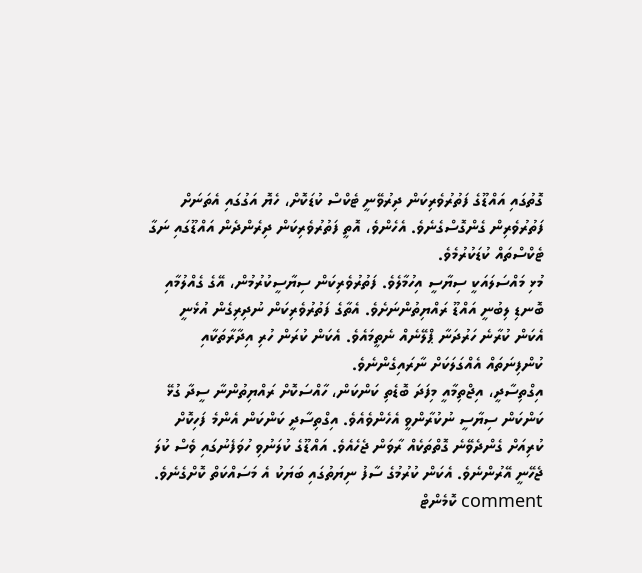ގޮތުގައި އައްޑޫގެ ފަތުރުވެރިކަން ދިރުވޭނީ ޓެކްސް ކުޑަކޮށް، ހެޔޮ އަގުގައި އެތަނަށް ފަތުރުވެރިން ގެންގޮސްގެނެވެ. އެހެންވެ، އޮތީ ފަތުރުވެރިކަން ދިރެންދެން އައްޑޫގައި ނަގާ ޓެކްސްތައް ކުޑަކުރުމެވެ.
މުޅި މައްސަލައަކީ ސިޔާސީ އިހުމާލެވެ. ފަތުރުވެރިކަން ސިޔާސީކުރުމުން، އޭގެ ގެއްލުމާއި ބޮނޑި ލިބުނީ އައްޑޫ ރައްޔިތުންނަށެވެ. އެތާގެ ފަތުރުވެރިކަން ނުދިރިގެން އުޅެނީ އެކަން ކުރާނެ ހަރުދަނާ ޕްލޭނެއް ނެތީމައެވެ. އެކަން ކުރަން ހުރި އިދާރާތަކާއި ކުންފިނަތައް އެއްގަލަކަށް ނާރައިގެންނެވެ.
އިގްތިސާދީ، އިޖްތިމާއީ މިފަދަ ބޮޑެތި ކަންކަން، ހާއްސަކޮށް ރައްޔިތުންނާ ސީދާ ގުޅޭ ކަންކަން ސިޔާސީ ނުކުރާންވީ އެހެންވެއެވެ. އިގްތިސާދީ ކަންކަން އެންމެ ފަހިކޮށް ކުރިއަށް ގެންދެވޭނެ ގޮތްތަކެއް ރާވަން ޖެހެއެވެ. އައްޑޫގެ ކުލަނުވި ހުވަފެނުގައި ވެސް ކުލަ ޖެހޭނީ އޭރުންނެވެ. އެކަން ކުރުމުގެ ސާފު ނިޔަތުގައި ބަޔަކު އެ މަސައްކަތް ކޮށްގެނެވެ.
comment ކޮމެންޓް